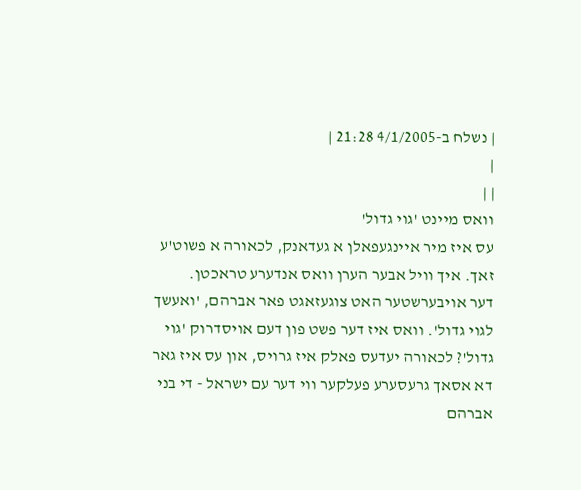| נשלח ב-4/1/2005 21:28 |
|
| |
וואס מיינט 'גוי גדול'
עס איז מיר איינגעפאלן א געדאנק, לכאורה א פשוט'ע זאך. איך וויל אבער הערן וואס אנדערע טראכטן.
דער אויבערשטער האט צוגעזאגט פאר אברהם, 'ואעשך לגוי גדול'. וואס איז דער פשט פון דעם אויסדרוק 'גוי גדול'? לכאורה יעדעס פאלק איז גרויס, און עס איז גאר דא אסאך גרעסערע פעלקער ווי דער עם ישראל - די בני אברהם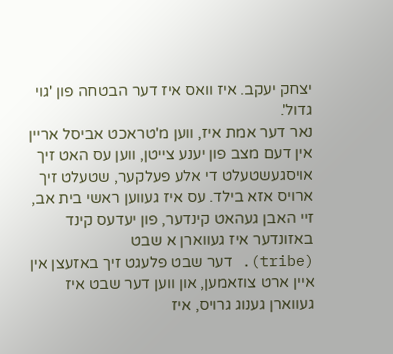יצחק יעקב. איז וואס איז דער הבטחה פון 'גוי גדול'.
נאר דער אמת איז, ווען מ'טראכט אביסל אריין אין דעם מצב פון יענע צייטן, ווען עס האט זיך אויסגעשטעלט די אלע פעלקער, שטעלט זיך ארויס אזא בילד. עס איז געווען ראשי בית אב, זיי האבן געהאט קינדער, פון יעדעס קינד באזונדער איז געווארן א שבט
(tribe). דער שבט פלעגט זיך באזעצן אין איין ארט צוזאמען, און ווען דער שבט איז געווארן גענוג גרויס, איז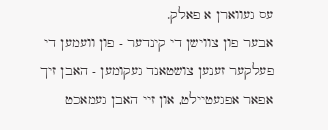עס געווארן א פאלק.
אבער פון צווישן די קינדער - פון וועמען די פעלקער זענען צושטאנד געקומען - האבן זיך אפאר אפגעטיילט, און זיי האבן געמאכט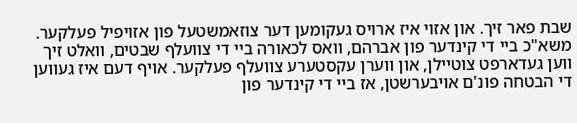שבת פאר זיך. און אזוי איז ארויס געקומען דער צוזאמשטעל פון אזויפיל פעלקער.
משא"כ ביי די קינדער פון אברהם, וואס לכאורה ביי די צוועלף שבטים, וואלט זיך ווען געדארפט צוטיילן, און ווערן עקסטערע צוועלף פעלקער. אויף דעם איז געווען די הבטחה פונ'ם אויבערשטן, אז ביי די קינדער פון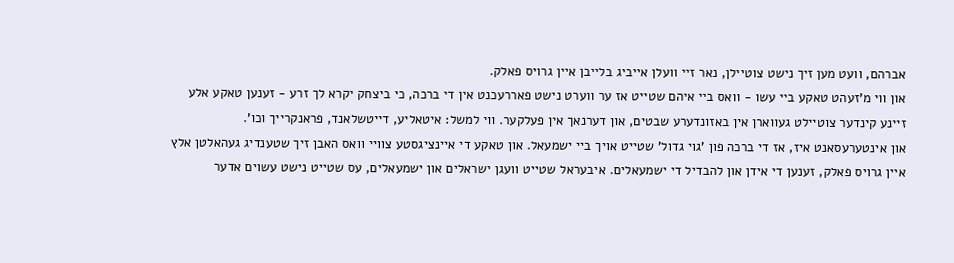אברהם, וועט מען זיך נישט צוטיילן, נאר זיי וועלן אייביג בלייבן איין גרויס פאלק.
און ווי מ'זעהט טאקע ביי עשו - וואס ביי איהם שטייט אז ער ווערט נישט פאררעכנט אין די ברכה, כי ביצחק יקרא לך זרע - זענען טאקע אלע זיינע קינדער צוטיילט געווארן אין באזונדערע שבטים, און דערנאך אין פעלקער. ווי למשל: איטאליע, דייטשלאנד, פראנקרייך וכו'.
און אינטערעסאנט איז, אז די ברכה פון 'גוי גדול' שטייט אויך ביי ישמעאל. און טאקע די איינציגסטע צוויי וואס האבן זיך שטענדיג געהאלטן אלץ איין גרויס פאלק, זענען די אידן און להבדיל די ישמעאלים. איבעראל שטייט וועגן ישראלים און ישמעאלים, עס שטייט נישט עשוים אדער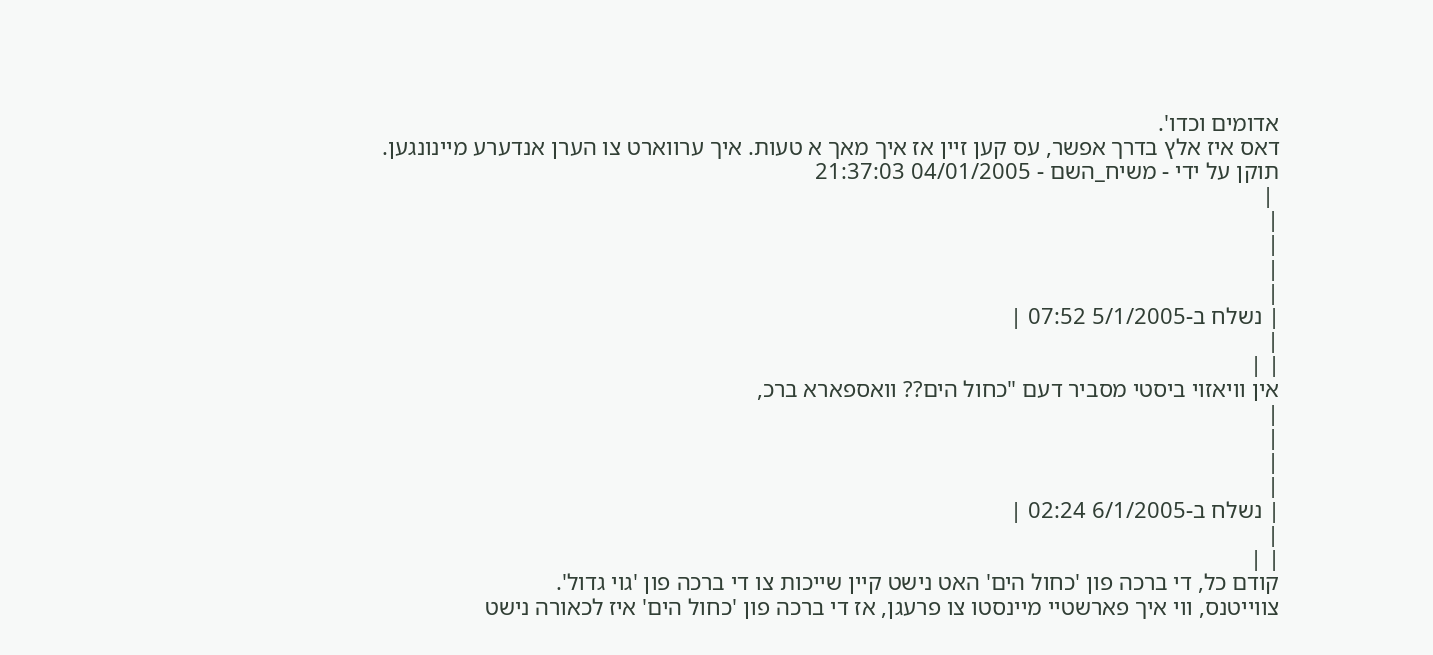אדומים וכדו'.
דאס איז אלץ בדרך אפשר, עס קען זיין אז איך מאך א טעות. איך ערווארט צו הערן אנדערע מיינונגען.
תוקן על ידי - משיח_השם - 04/01/2005 21:37:03
 |
|
|
|
|
| נשלח ב-5/1/2005 07:52 |
|
| |
אין וויאזוי ביסטי מסביר דעם "כחול הים?? וואספארא ברכ,
|
|
|
|
| נשלח ב-6/1/2005 02:24 |
|
| |
קודם כל, די ברכה פון 'כחול הים' האט נישט קיין שייכות צו די ברכה פון 'גוי גדול'.
צווייטנס, ווי איך פארשטיי מיינסטו צו פרעגן, אז די ברכה פון 'כחול הים' איז לכאורה נישט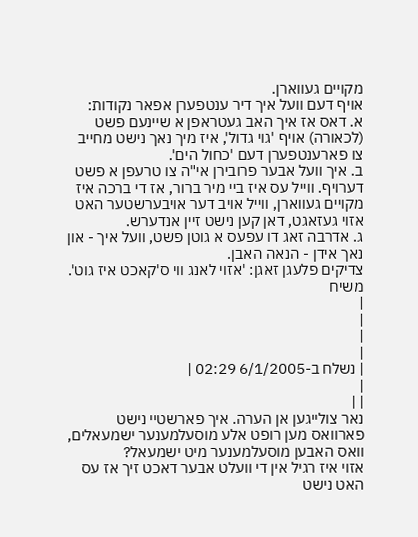מקויים געווארן.
אויף דעם וועל איך דיר ענטפערן אפאר נקודות:
א. דאס אז איך האב געטראפן א שיינעם פשט (לכאורה) אויף 'גוי גדול', איז מיך נאך נישט מחייב צו פארענטפערן דעם 'כחול הים'.
ב. איך וועל אבער פרובירן אי"ה צו טרעפן א פשט דערויף. ווייל עס איז ביי מיר ברור, אז די ברכה איז מקויים געווארן, ווייל אויב דער אויבערשטער האט אזוי געזאגט, דאן קען נישט זיין אנדערש.
ג. אדרבה זאג דו עפעס א גוטן פשט, וועל איך - און נאך אידן - הנאה האבן.
צדיקים פלעגן זאגן: 'אזוי לאנג ווי ס'קאכט איז גוט'.
משיח
|
|
|
|
| נשלח ב-6/1/2005 02:29 |
|
| |
נאר צולייגען אן הערה. איך פארשטיי נישט פארוואס מען רופט אלע מוסעלמענער ישמעאלים, וואס האבען מוסעלמענער מיט ישמעאל?
אזוי איז רגיל אין די וועלט אבער דאכט זיך אז עס האט נישט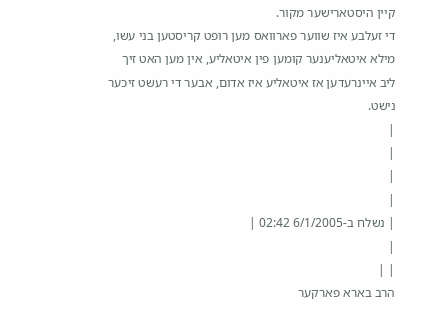קיין היסטארישער מקור.
די זעלבע איז שווער פארוואס מען רופט קריסטען בני עשו, מילא איטאליענער קומען פין איטאליע, אין מען האט זיך ליב איינרעדען אז איטאליע איז אדום, אבער די רעשט זיכער נישט.
|
|
|
|
| נשלח ב-6/1/2005 02:42 |
|
| |
הרב בארא פארקער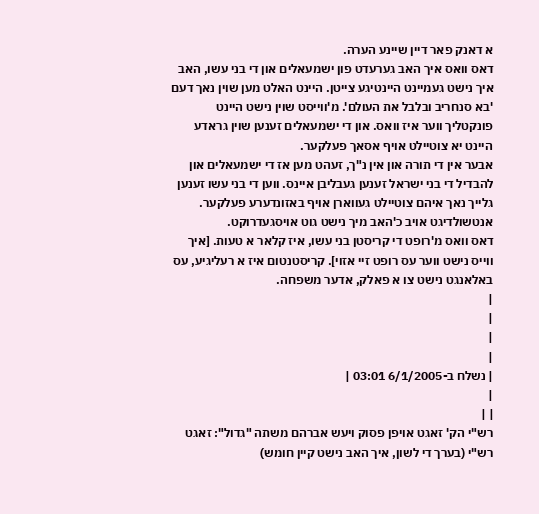א דאנק פאר דיין שיינע הערה.
דאס וואס איך האב גערעדט פון ישמעאלים און די בני עשו, האב איך נישט געמיינט היינטיגע צייטן. היינט האלט מען שוין נאך דעם 'בא סנחריב ובלבל את העולם'. מ'ווייסט שוין נישט היינט פונקטליך ווער איז וואס. און די ישמעאלים זענען שוין גראדע היינט יא צוטיילט אויף אסאך פעלקער.
אבער אין די תורה און אין נ"ך, זעהט מען אז די ישמעאלים און להבדיל די בני ישראל זענען געבליבן איינס. ווען די בני עשו זענען גלייך נאך איהם צוטיילט געווארן אויף באזונדערע פעלקער.
אנטשולדיגט אויב כ'האב מיך נישט גוט אויסגעדרוקט.
דאס וואס מ'רופט די קריסטן בני עשו, איז קלאר א טעות. [איך ווייס נישט ווער עס רופט זיי אזוי]. קריסטנטום איז א רעליגיע, עס באלאנגט נישט צו א פאלק, אדער משפחה.
|
|
|
|
| נשלח ב-6/1/2005 03:01 |
|
| |
רש"י הק' זאגט אויפן פסוק ויעש אברהם משתה "גדול": זאגט רש"י (בערך די לשון, איך האב נישט קיין חומש)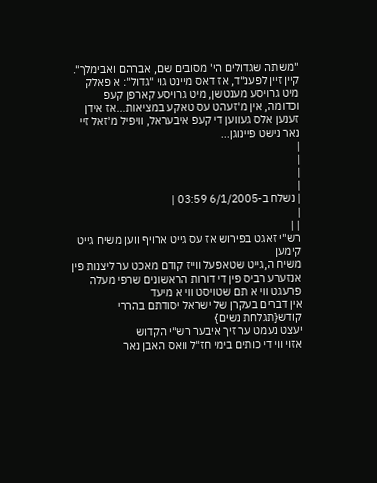"משתה שגדולים הי' מסובים שם, אברהם ואבימלך".
קיין זיין לפענ"ד, אז דאס מיינט גוי "גדול": א פאלק מיט גרויסע מענטשן, מיט גרויסע קארפן קעפ וכדומה, אין מ'זעהט עס טאקע במציאות...אז אידן זענען אלס געווען די קעפ איבעראל, וויפיל מ'זאל זיי נאר נישט פיינוגן...
|
|
|
|
| נשלח ב-6/1/2005 03:59 |
|
| |
רש"י זאגט בפירוש אז עס גייט ארויף ווען משיח גייט קימען
משיח ה,גייט שטאפעל ווייז קודם מאכט ער ליצנות פין אנזערע רביס פין די דורות הראשונים שרפי מעלה
פרעגט ווי א תם שטויסט ווי א מיעד
אין דברים בעקרן של ישראל יסודתם בהררי קודש{תגלחת נשים}
יעצט נעמט ער זיך איבער רש"י הקדוש
אזוי ווי די כותים בימי חז"ל וואס האבן נאר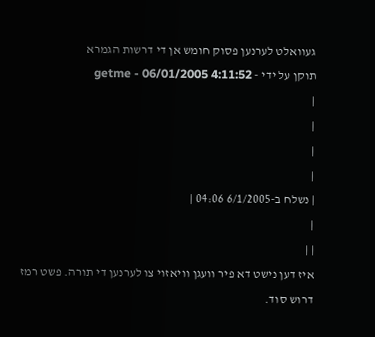געוואלט לערנען פסוק חומש אן די דרשות הגמרא
תוקן על ידי - getme - 06/01/2005 4:11:52
|
|
|
|
| נשלח ב-6/1/2005 04:06 |
|
| |
איז דען נישט דא פיר וועגן וויאזוי צו לערנען די תורה. פשט רמז דרוש סוד.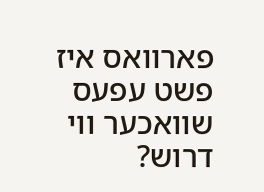פארוואס איז פשט עפעס שוואכער ווי דרוש?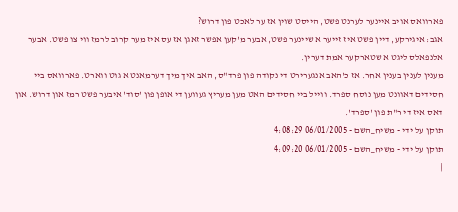פארוואס אויב איינער לערנט פשט, הייסט שוין אז ער לאכט פון דרוש?
אגב: איגירקע, דיין פשט איז זייער א שיינער פשט, אבער מ'קען אפשר זאגן אז עס איז מער קרוב לרמז ווי צו פשט. אבער אלנפאלס ליגט א שטארקער אמת דערין.
מענין לענין בענין אחר. אז כ'האב אנגערירט די נקודה פון פרד"ס, האב איך מיך דערמאנט א גוט ווארט. פארוואס ביי חסידים דאוונט מען נוסח ספרד. ווייל ביי חסידים האט מען מעריץ געווען די אופן פון 'סוד' איבער פשט רמז און דרוש. און דאס איז די ר"ת פון 'ספרד'.
תוקן על ידי - משיח_השם - 06/01/2005 4:08:29
תוקן על ידי - משיח_השם - 06/01/2005 4:09:20
|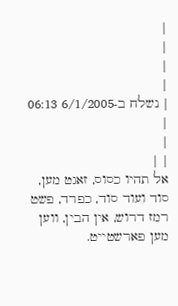|
|
|
|
| נשלח ב-6/1/2005 06:13 |
|
| |
אל תהיו כסוס, זאגט מען, סוד ועוד סוד, כפרד, פשט רמז דרוש, אין הבין, ווען מען פארשטייט.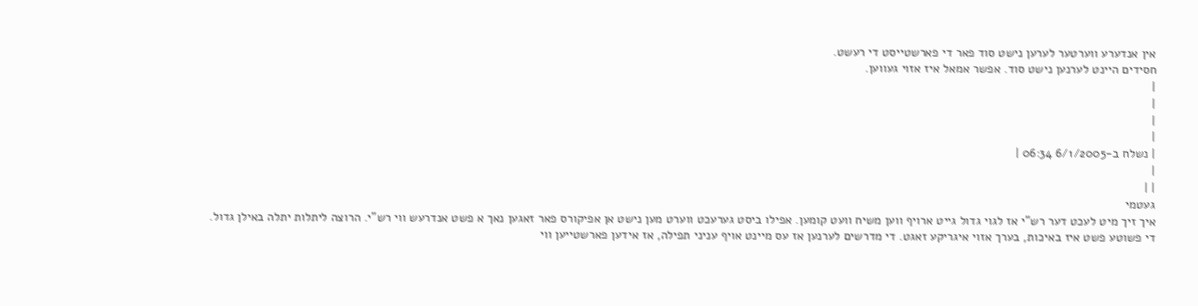אין אנדערע ווערטער לערען נישט סוד פאר די פארשטייסט די רעשט.
חסידים היינט לערנען נישט סוד. אפשר אמאל איז אזוי געווען.
|
|
|
|
| נשלח ב-6/1/2005 06:34 |
|
| |
געטמי
איך זיך מיט לעכט דער רש"י אז לגוי גדול גייט ארויף ווען משיח וועט קומען. אפילו ביסט גערעכט ווערט מען נישט אן אפיקורס פאר זאגען נאך א פשט אנדרעש ווי רש"י. הרוצה ליתלות יתלה באילן גדול.
די פשוטע פשט איז באיכות, בערך אזוי איגריקע זאגט. די מדרשים לערנען אז עס מיינט אויף עניני תפילה, אז אידען פארשטייען ווי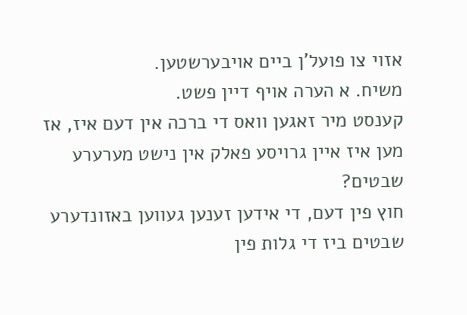אזוי צו פועל'ן ביים אויבערשטען.
משיח. א הערה אויף דיין פשט.
קענסט מיר זאגען וואס די ברכה אין דעם איז, אז מען איז איין גרויסע פאלק אין נישט מערערע שבטים?
חוץ פין דעם, די אידען זענען געווען באזונדערע שבטים ביז די גלות פין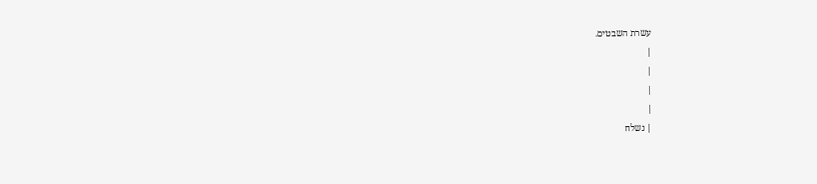עשרת השבטים.
|
|
|
|
| נשלח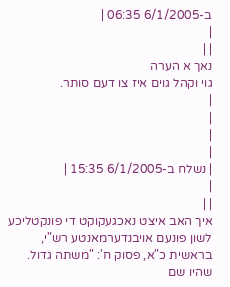ב-6/1/2005 06:35 |
|
| |
נאך א הערה
גוי וקהל גוים איז צו דעם סותר.
|
|
|
|
| נשלח ב-6/1/2005 15:35 |
|
| |
איך האב איצט נאכגעקוקט די פונקטליכע לשון פונעם אויבנדערמאנטע רש"י, בראשית כ"א, פסוק ח': "משתה גדול. שהיו שם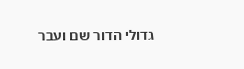גדולי הדור שם ועבר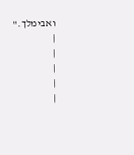ואבימלך."
|
|
|
|
|